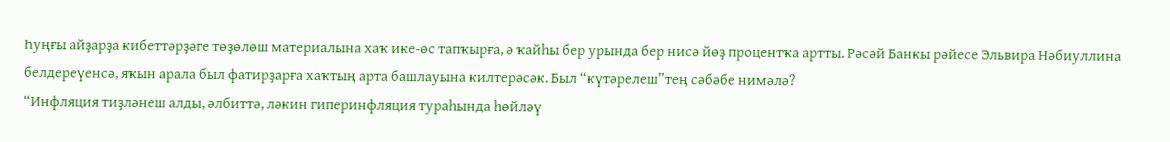Һуңғы айҙарҙа кибеттәрҙәге төҙөлөш материалына хаҡ ике-өс тапҡырға, ә ҡайһы бер урында бер нисә йөҙ процентҡа артты. Рәсәй Банкы рәйесе Эльвира Нәбиуллина белдереүенсә, яҡын арала был фатирҙарға хаҡтың арта башлауына килтерәсәк. Был “күтәрелеш”тең сәбәбе нимәлә?
“Инфляция тиҙләнеш алды, әлбиттә, ләкин гиперинфляция тураһында һөйләү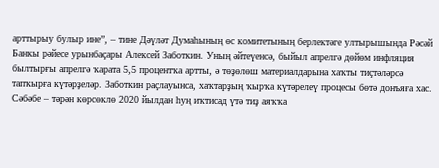арттырыу булыр ине”, – тине Дәүләт Думаһының өс комитетының берлектәге ултырышында Рәсәй Банкы рәйесе урынбаҫары Алексей Заботкин. Уның әйтеүенсә, быйыл апрелгә дөйөм инфляция былтырғы апрелгә ҡарата 5,5 процентҡа артты, ә төҙөлөш материалдарына хаҡты тиҫтәләрсә тапҡырға күтәрҙеләр. Заботкин раҫлауынса, хаҡтарҙың ҡырҡа күтәрелеү процесы бөтә донъяға хас. Сәбәбе – тәрән көрсөклө 2020 йылдан һуң иҡтисад үтә тиҙ аяҡҡа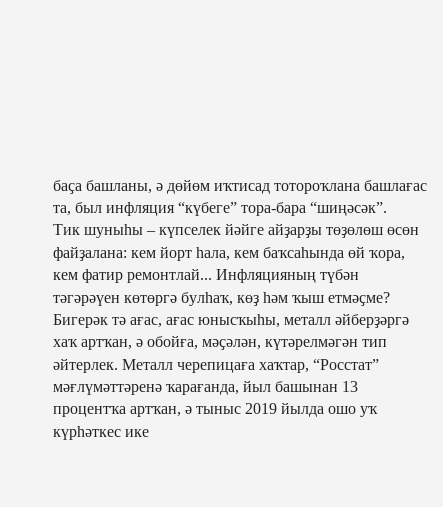баҫа башланы, ә дөйөм иҡтисад тотороҡлана башлағас та, был инфляция “күбеге” тора-бара “шиңәсәк”.
Тик шуныһы – күпселек йәйге айҙарҙы төҙөлөш өсөн файҙалана: кем йорт һала, кем баҡсаһында өй ҡора, кем фатир ремонтлай... Инфляцияның түбән тәгәрәүен көтөргә булһаҡ, көҙ һәм ҡыш етмәҫме?
Бигерәк тә ағас, ағас юнысҡыһы, металл әйберҙәргә хаҡ артҡан, ә обойға, мәҫәлән, күтәрелмәгән тип әйтерлек. Металл черепицаға хаҡтар, “Росстат” мәғлүмәттәренә ҡарағанда, йыл башынан 13 процентҡа артҡан, ә тыныс 2019 йылда ошо уҡ күрһәткес ике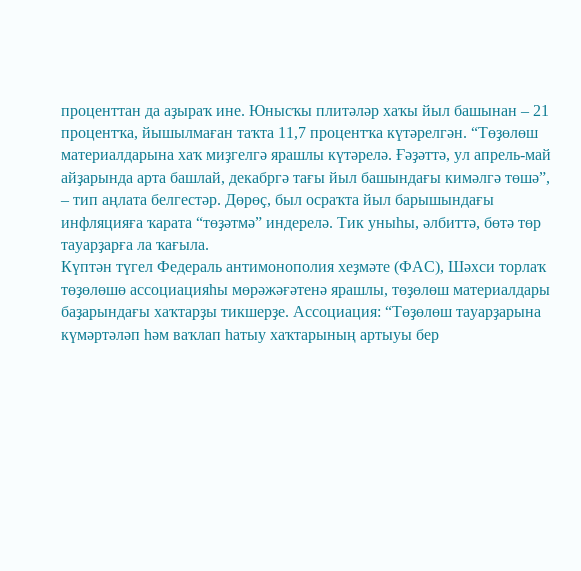проценттан да аҙыраҡ ине. Юнысҡы плитәләр хаҡы йыл башынан – 21 процентҡа, йышылмаған таҡта 11,7 процентҡа күтәрелгән. “Төҙөлөш материалдарына хаҡ миҙгелгә ярашлы күтәрелә. Ғәҙәттә, ул апрель-май айҙарында арта башлай, декабргә тағы йыл башындағы кимәлгә төшә”, – тип аңлата белгестәр. Дөрөҫ, был осраҡта йыл барышындағы инфляцияға ҡарата “төҙәтмә” индерелә. Тик уныһы, әлбиттә, бөтә төр тауарҙарға ла ҡағыла.
Күптән түгел Федераль антимонополия хеҙмәте (ФАС), Шәхси торлаҡ төҙөлөшө ассоциацияһы мөрәжәғәтенә ярашлы, төҙөлөш материалдары баҙарындағы хаҡтарҙы тикшерҙе. Ассоциация: “Төҙөлөш тауарҙарына күмәртәләп һәм ваҡлап һатыу хаҡтарының артыуы бер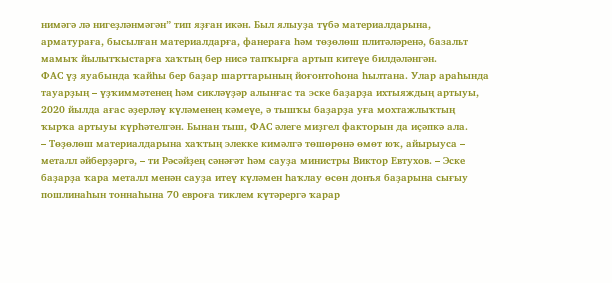нимәгә лә нигеҙләнмәгән” тип яҙған икән. Был ялыуҙа түбә материалдарына, арматураға, бысылған материалдарға, фанераға һәм төҙөлөш плитәләренә, базальт мамыҡ йылытҡыстарға хаҡтың бер нисә тапҡырға артып китеүе билдәләнгән.
ФАС үҙ яуабында ҡайһы бер баҙар шарттарының йоғонтоһона һылтана. Улар араһында тауарҙың – үҙҡиммәтенең һәм сикләүҙәр алынғас та эске баҙарҙа ихтыяждың артыуы, 2020 йылда ағас әҙерләү күләменең кәмеүе, ә тышҡы баҙарҙа уға мохтажлыҡтың ҡырҡа артыуы күрһәтелгән. Бынан тыш, ФАС әлеге миҙгел факторын да иҫәпкә ала.
– Төҙөлөш материалдарына хаҡтың элекке кимәлгә төшөрөнә өмөт юҡ, айырыуса – металл әйберҙәргә, – ти Рәсәйҙең сәнәғәт һәм сауҙа министры Виктор Евтухов. – Эске баҙарҙа ҡара металл менән сауҙа итеү күләмен һаҡлау өсөн донъя баҙарына сығыу пошлинаһын тоннаһына 70 евроға тиклем күтәрергә ҡарар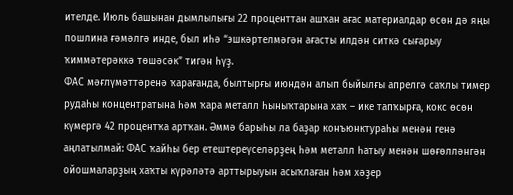ителде. Июль башынан дымлылығы 22 проценттан ашҡан ағас материалдар өсөн дә яңы пошлина ғәмәлгә инде, был иһә “эшкәртелмәгән ағасты илдән ситкә сығарыу ҡиммәтерәккә төшәсәк” тигән һүҙ.
ФАС мәғлүмәттәренә ҡарағанда, былтырғы июндән алып быйылғы апрелгә саҡлы тимер рудаһы концентратына һәм ҡара металл һыныҡтарына хаҡ – ике тапҡырға, кокс өсөн күмергә 42 процентҡа артҡан. Әммә барыһы ла баҙар конъюнктураһы менән генә аңлатылмай: ФАС ҡайһы бер етештереүселәрҙең һәм металл һатыу менән шөғөлләнгән ойошмаларҙың хаҡты күрәләтә арттырыуын асыҡлаған һәм хәҙер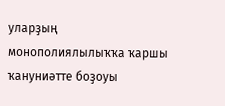уларҙың монополиялылыҡҡа ҡаршы ҡануниәтте боҙоуы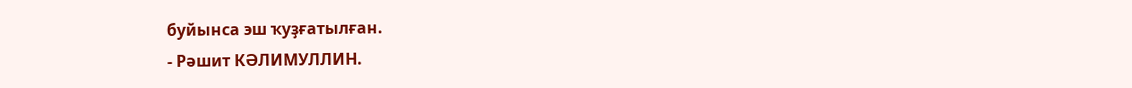буйынса эш ҡуҙғатылған.
- Рәшит КӘЛИМУЛЛИН.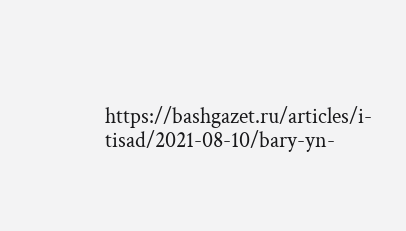https://bashgazet.ru/articles/i-tisad/2021-08-10/bary-yn-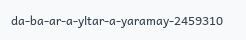da-ba-ar-a-yltar-a-yaramay-2459310